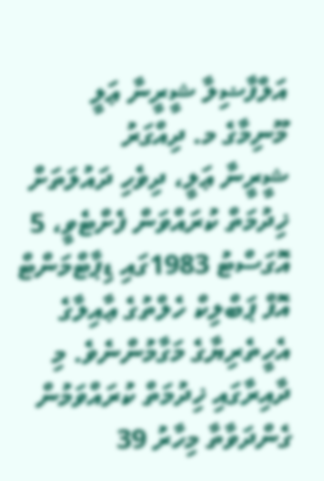އަލްފާޟިލާ ޝީރީނާ ޢަލީ
މޫނިމާގެ މ. ދިއްގަރު
ޝީރީނާ ޢަލީ، ދިވެހި ދައުލަތަށް ޚިދުމަތް ކުރައްވަން ފެށްޓެވީ، 5 އޮގަސްޓު 1983ގައި ޑިޕާޓްމަންޓް އޮފް ޕަބްލިކް ހެލްތުގެ ޢާއިލާގެ އެހީތެރިޔާގެ މަގާމުންނެވެ. މި ދާއިރާގައި ޚިދުމަތް ކުރައްވަމުން ގެންދަވާތާ މިހާރު 39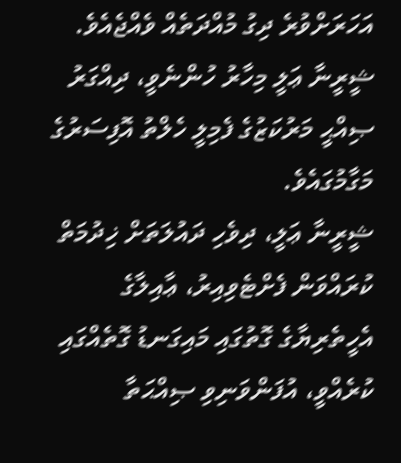އަހަރަށްވުރެ ދިގު މުއްދަތެއް ވެއްޖެއެވެ. ޝީރީނާ ޢަލީ މިހާރު ހުންނެވީ، ދިއްގަރު ޞިއްޙީ މަރުކަޒުގެ ފެމިލީ ހެލްތު އޮފިސަރުގެ މަގާމުގައެވެ.
ޝީރީނާ ޢަލީ، ދިވެހި ދައުލަތަށް ޚިދުމަތް ކުރައްވަން ފެށްޓެވިއިރު، ޢާއިލާގެ އެހީތެރިޔާގެ ގޮތުގައި މައިގަނޑު ގޮތެއްގައި ކުރެއްވީ، އުފަންވަނިވި ޞިއްޙަތާ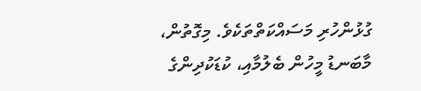ގުޅުންހުރި މަސައްކަތްތަކެވެ. މިގޮތުން، މާބަނޑު މީހުން ބެލުމާއި، ކުޑަކުދިންގެ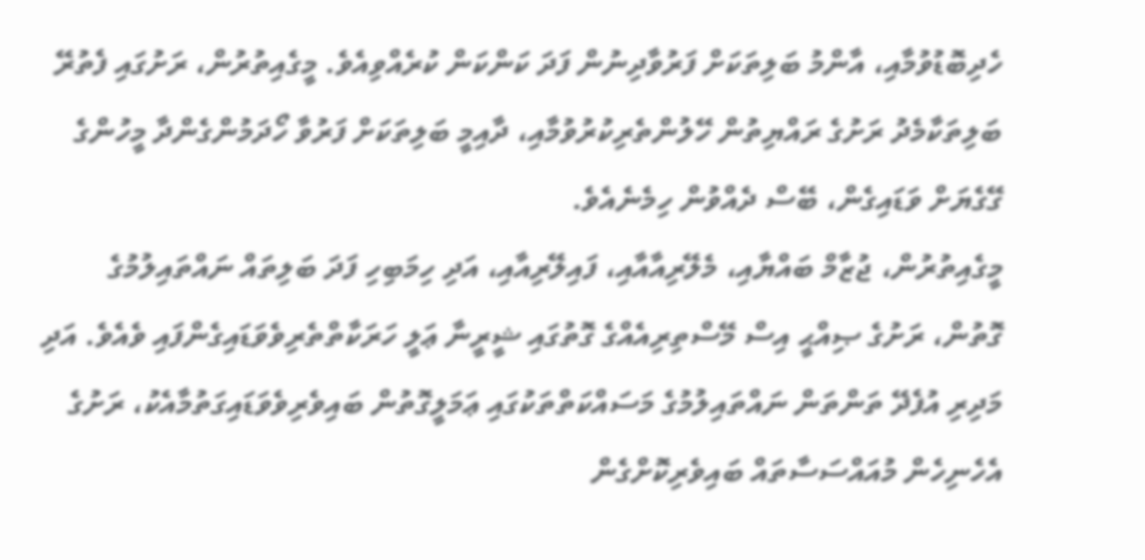ހެދިބޮޑުވުމާއި، އާންމު ބަލިތަކަށް ފަރުވާދިނުން ފަދަ ކަންކަން ކުރެއްވިއެވެ. މީގެއިތުރުން، ރަށުގައި ފެތުރޭ ބަލިތަކާމެދު ރަށުގެ ރައްޔިތުން ހޭލުންތެރިކުރުވުމާއި، ދާއިމީ ބަލިތަކަށް ފަރުވާ ހޯދަމުންގެންދާ މީހުންގެ ގޭގެޔަށް ވަޑައިގެން، ބޭސް ދެއްވުން ހިމެނެއެވެ.
މީގެއިތުރުން، ޖުޒާމް ބައްޔާއި، މެލޭރިއާއާއި، ފައިލޭރިއާއި، އަދި ހިމަބިހި ފަދަ ބަލިތައް ނައްތައިލުމުގެ ގޮތުން، ރަށުގެ ޞިއްޙީ އިސް މޭސްތިރިއެއްގެ ގޮތުގައި ޝީރީނާ ޢަލީ ހަރަކާތްތެރިވެވަޑައިގެންފައި ވެއެވެ. އަދި މަދިރި އުފެދޭ ތަންތަން ނައްތައިލުމުގެ މަސައްކަތްތަކުގައި ޢަމަލީގޮތުން ބައިވެރިވެވަޑައިގަތުމާއެކު، ރަށުގެ އެހެނިހެން މުއައްސަސާތައް ބައިވެރިކޮށްގެން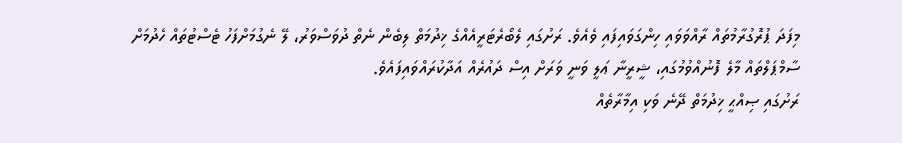މިފަދަ ޕުރޮގުރާމުތައް ރާއްވަވައި ހިންގަވައިފައި ވެއެވެ. ރަށުގައި ލެބޯރެޓަރީއެއްގެ ޚިދުމަތް ލިބެން ނެތް ދުވަސްވަރު، ލޭ ނެގުމަށްފަހު ޓެސްޓުތައް ހެދުމަށް ސާމްޕަލްތައް މާލެ ފޮނުއްވުމުގައި، ޝީރީނާ ޢަލީ ވަނީ ވަރަށް އިސް ދައުރެއް އަދާކުރައްވައިފައެވެ.
ރަށުގައި ޞިއްޙީ ޚިދުމަތް ދޭނެ ވަކި އިމާރާތެއް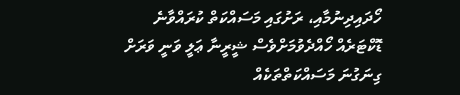ހޯދައިދިނުމާއި، ރަށުގައި މަސައްކަތް ކުރައްވާނެ ޑޮކްޓަރެއް ހޯއްދެވުމަށްވެސް ޝީރީނާ ޢަލީ ވަނީ ވަރަށް ގިނަގުނަ މަސައްކަތްތަކެއް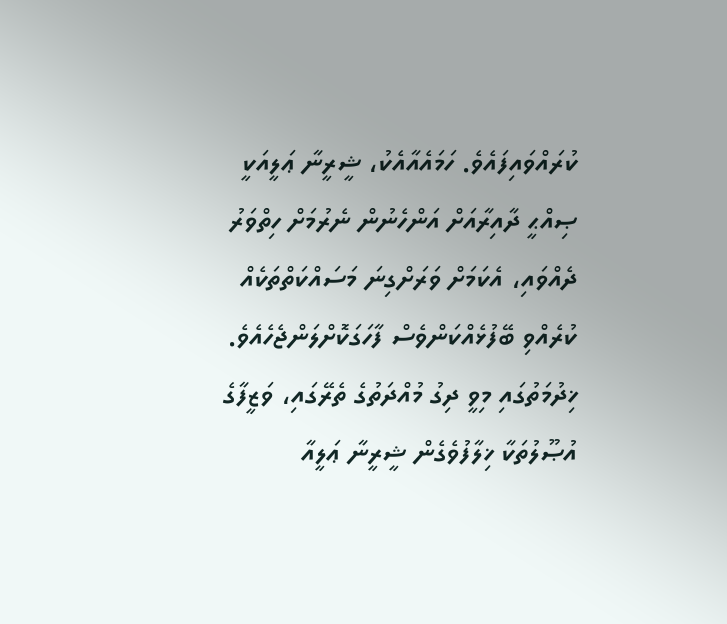ކުރައްވައިފައެވެ. ހަމައެއާއެކު، ޝީރީނާ ޢަލީއަކީ ޞިއްޙީ ދާއިރާއަށް އަންހެނުން ނެރުމަށް ހިތްވަރު ދެއްވައި، އެކަމަށް ވަރަށްގިނަ މަސައްކަތްތަކެއް ކުރެއްވި ބޭފުޅެއްކަންވެސް ފާހަގަކޮށްލަންޖެހެއެވެ.
ޚިދުމަތުގައި މިވީ ދިގު މުއްދަތުގެ ތެރޭގައި، ވަޒީފާގެ އުޞޫލުތަކާ ޚިލާފުވެގެން ޝީރީނާ ޢަލީއާ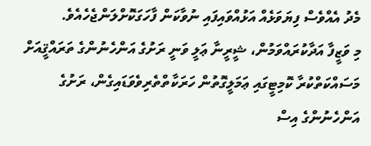މެދު އެއްވެސް ފިޔަވަޅެއް އަޅުއްވައިފައި ނުވާކަން ފާހަގަކޮށްލަންޖެހެއެވެ.
މި ވަޒީފާ އަދާކުރައްވަމުން، ޝީރީނާ ޢަލީ ވަނީ ރަށުގެ އަންހެނުންގެ ތަރައްޤީއަށް މަސައްކަތްކުރާ ކޮމިޓީގައި ޢަމަލީގޮތުން ހަރަކާތްތެރިވެވަޑައިގެން، ރަށުގެ އަންހެނުންގެ އިސް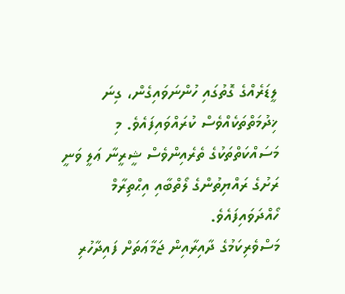ލީޑަރެއްގެ ގޮތުގައި ހުންނަވައިގެން، ގިނަ ޚިދުމަތްތަކެއްވެސް ކުރައްވައިފައެވެ. މި މަސައްކަތްތަކުގެ ތެރެއިންވެސް ޝީރީނާ ޢަލީ ވަނީ ރަށުގެ ރައްޔިތުންގެ ލޯތްބާއި އިޙްތިރާމް ހޯއްދަވައިފައެވެ.
މަސްވެރިކަމުގެ ދާއިރާއިން ޖަމާޢަތަށް ފައިދާހުރި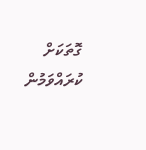ގޮތަކަށް ކުރައްވަމުން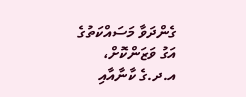ގެންދަވާ މަސައްކަތުގެ އަގު ވަޒަންކޮށް، އ.ދ.ގެ ކާނާއާއި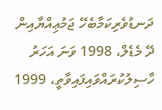ދަނޑުވެރިކަމާބެހޭ ޖަމުޢިއްޔާއިން ދޭ މެޑެލް، 1998 ވަނަ އަހަރު ހާސިލުކުރައްވައިފައިވާތީ، 1999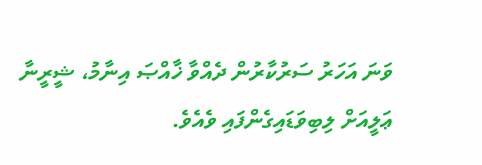ވަނަ އަހަރު ސަރުކާރުން ދެއްވާ ޚާއްޞަ އިނާމު، ޝީރީނާ ޢަލީއަށް ލިބިވަޑައިގެންފައި ވެއެވެ.